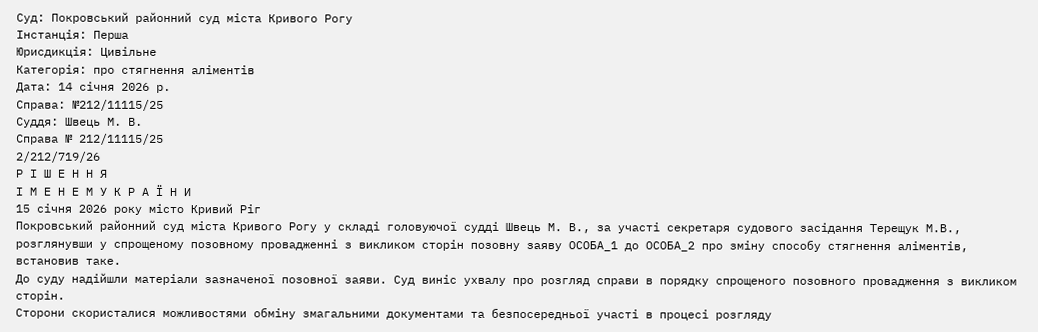Суд: Покровський районний суд міста Кривого Рогу
Інстанція: Перша
Юрисдикція: Цивільне
Категорія: про стягнення аліментів
Дата: 14 січня 2026 р.
Справа: №212/11115/25
Суддя: Швець М. В.
Справа № 212/11115/25
2/212/719/26
Р І Ш Е Н Н Я
І М Е Н Е М У К Р А Ї Н И
15 січня 2026 року місто Кривий Ріг
Покровський районний суд міста Кривого Рогу у складі головуючої судді Швець М. В., за участі секретаря судового засідання Терещук М.В., розглянувши у спрощеному позовному провадженні з викликом сторін позовну заяву ОСОБА_1 до ОСОБА_2 про зміну способу стягнення аліментів,
встановив таке.
До суду надійшли матеріали зазначеної позовної заяви. Суд виніс ухвалу про розгляд справи в порядку спрощеного позовного провадження з викликом сторін.
Сторони скористалися можливостями обміну змагальними документами та безпосередньої участі в процесі розгляду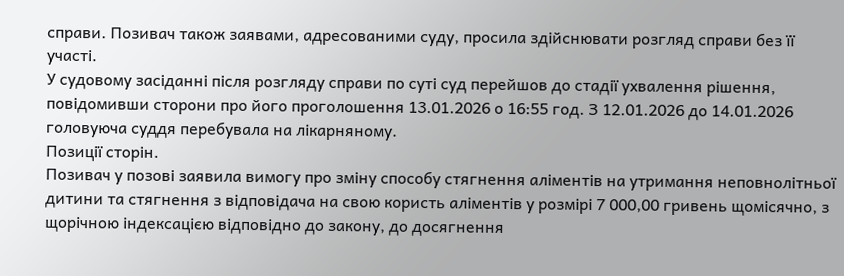справи. Позивач також заявами, адресованими суду, просила здійснювати розгляд справи без її участі.
У судовому засіданні після розгляду справи по суті суд перейшов до стадії ухвалення рішення, повідомивши сторони про його проголошення 13.01.2026 о 16:55 год. З 12.01.2026 до 14.01.2026 головуюча суддя перебувала на лікарняному.
Позиції сторін.
Позивач у позові заявила вимогу про зміну способу стягнення аліментів на утримання неповнолітньої дитини та стягнення з відповідача на свою користь аліментів у розмірі 7 000,00 гривень щомісячно, з щорічною індексацією відповідно до закону, до досягнення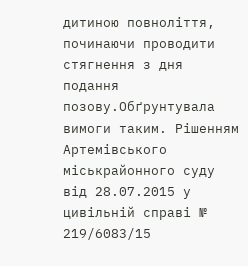дитиною повноліття, починаючи проводити стягнення з дня подання позову.Обґрунтувала вимоги таким. Рішенням Артемівського міськрайонного суду від 28.07.2015 у цивільній справі № 219/6083/15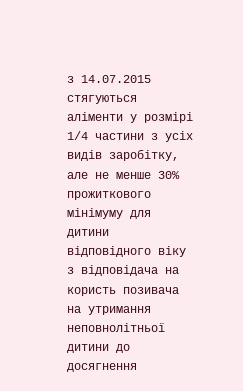з 14.07.2015 стягуються аліменти у розмірі 1/4 частини з усіх видів заробітку, але не менше 30% прожиткового мінімуму для дитини відповідного віку з відповідача на користь позивача на утримання неповнолітньої дитини до досягнення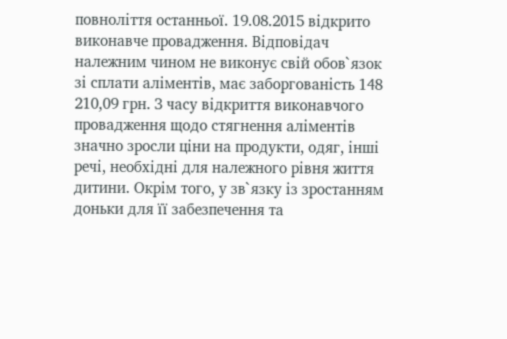повноліття останньої. 19.08.2015 відкрито виконавче провадження. Відповідач належним чином не виконує свій обов`язок зі сплати аліментів, має заборгованість 148 210,09 грн. З часу відкриття виконавчого провадження щодо стягнення аліментів значно зросли ціни на продукти, одяг, інші речі, необхідні для належного рівня життя дитини. Окрім того, у зв`язку із зростанням доньки для її забезпечення та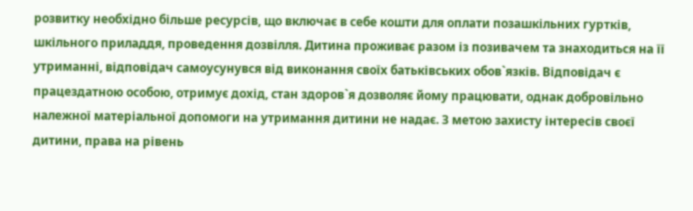розвитку необхідно більше ресурсів, що включає в себе кошти для оплати позашкільних гуртків, шкільного приладдя, проведення дозвілля. Дитина проживає разом із позивачем та знаходиться на її утриманні, відповідач самоусунувся від виконання своїх батьківських обов`язків. Відповідач є працездатною особою, отримує дохід, стан здоров`я дозволяє йому працювати, однак добровільно належної матеріальної допомоги на утримання дитини не надає. З метою захисту інтересів своєї дитини, права на рівень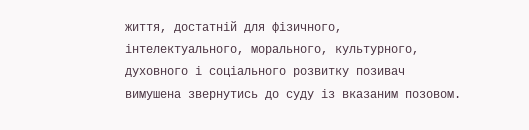життя, достатній для фізичного, інтелектуального, морального, культурного, духовного і соціального розвитку позивач вимушена звернутись до суду із вказаним позовом.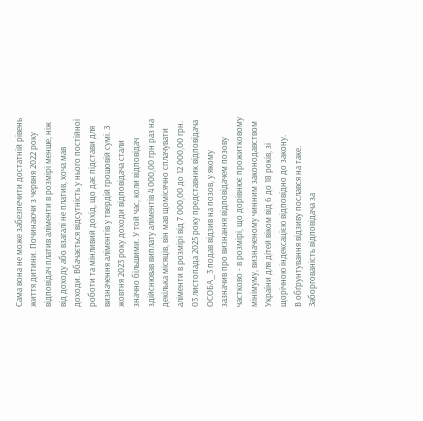Сама вона не може забезпечити достатній рівень життя дитини. Починаючи з червня 2022 року відповідач платив аліменти в розмірі менше, ніж від доходу або взагалі не платив, хоча мав доходи. Вбачається відсутність у нього постійної роботи та мінливий дохід, що дає підстави для визначення аліментів у твердій грошовій сумі. З жовтня 2023 року доходи відповідача стали значно більшими. У той час, коли відповідач здійснював виплату аліментів 4 000,00 грн раз на декілька місяців, він мав щомісячно сплачувати аліменти в розмірі від 7 000,00 до 12 000,00 грн.
03 листопада 2025 року представник відповідача ОСОБА_3 подав відзив на позов, у якому зазначив про визнання відповідачем позову частково - в розмірі, що дорівнює прожитковому мінімуму, визначеному чинним законодавством України для дітей віком від 6 до 18 років, зі щорічною індексацією відповідно до закону.
В обґрунтування відзиву послався на таке. Заборгованість відповідача за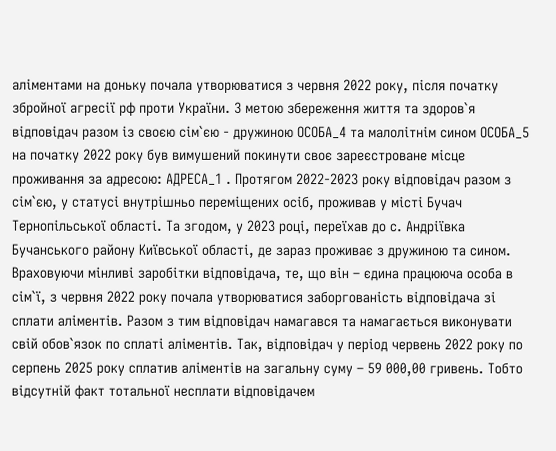аліментами на доньку почала утворюватися з червня 2022 року, після початку збройної агресії рф проти України. З метою збереження життя та здоров`я відповідач разом із своєю сім`єю - дружиною ОСОБА_4 та малолітнім сином ОСОБА_5 на початку 2022 року був вимушений покинути своє зареєстроване місце проживання за адресою: АДРЕСА_1 . Протягом 2022-2023 року відповідач разом з сім`єю, у статусі внутрішньо переміщених осіб, проживав у місті Бучач Тернопільської області. Та згодом, у 2023 році, переїхав до с. Андріївка Бучанського району Київської області, де зараз проживає з дружиною та сином. Враховуючи мінливі заробітки відповідача, те, що він – єдина працююча особа в сім`ї, з червня 2022 року почала утворюватися заборгованість відповідача зі сплати аліментів. Разом з тим відповідач намагався та намагається виконувати свій обов`язок по сплаті аліментів. Так, відповідач у період червень 2022 року по серпень 2025 року сплатив аліментів на загальну суму – 59 000,00 гривень. Тобто відсутній факт тотальної несплати відповідачем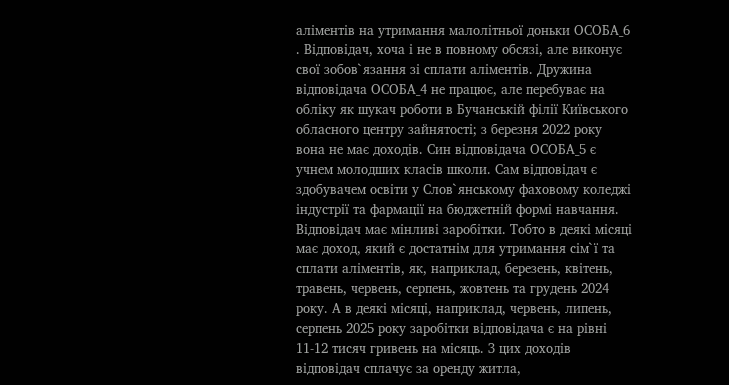аліментів на утримання малолітньої доньки ОСОБА_6 . Відповідач, хоча і не в повному обсязі, але виконує свої зобов`язання зі сплати аліментів. Дружина відповідача ОСОБА_4 не працює, але перебуває на обліку як шукач роботи в Бучанській філії Київського обласного центру зайнятості; з березня 2022 року вона не має доходів. Син відповідача ОСОБА_5 є учнем молодших класів школи. Сам відповідач є здобувачем освіти у Слов`янському фаховому коледжі індустрії та фармації на бюджетній формі навчання. Відповідач має мінливі заробітки. Тобто в деякі місяці має доход, який є достатнім для утримання сім`ї та сплати аліментів, як, наприклад, березень, квітень, травень, червень, серпень, жовтень та грудень 2024 року. А в деякі місяці, наприклад, червень, липень, серпень 2025 року заробітки відповідача є на рівні 11-12 тисяч гривень на місяць. З цих доходів відповідач сплачує за оренду житла,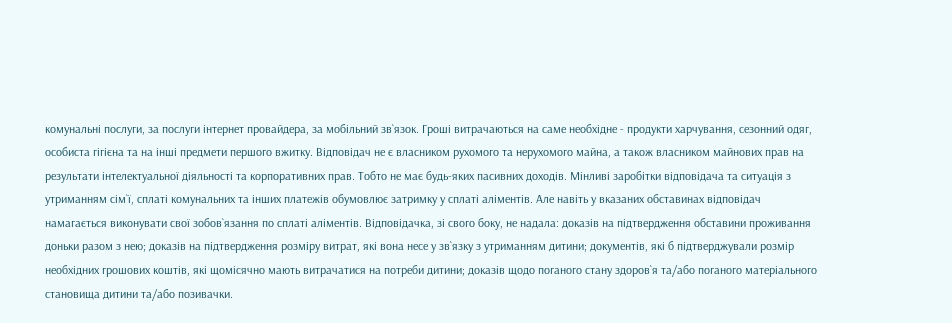комунальні послуги, за послуги інтернет провайдера, за мобільний зв`язок. Гроші витрачаються на саме необхідне - продукти харчування, сезонний одяг, особиста гігієна та на інші предмети першого вжитку. Відповідач не є власником рухомого та нерухомого майна, а також власником майнових прав на результати інтелектуальної діяльності та корпоративних прав. Тобто не має будь-яких пасивних доходів. Мінливі заробітки відповідача та ситуація з утриманням сім`ї, сплаті комунальних та інших платежів обумовлює затримку у сплаті аліментів. Але навіть у вказаних обставинах відповідач намагається виконувати свої зобов`язання по сплаті аліментів. Відповідачка, зі свого боку, не надала: доказів на підтвердження обставини проживання доньки разом з нею; доказів на підтвердження розміру витрат, які вона несе у зв`язку з утриманням дитини; документів, які б підтверджували розмір необхідних грошових коштів, які щомісячно мають витрачатися на потреби дитини; доказів щодо поганого стану здоров`я та/або поганого матеріального становища дитини та/або позивачки.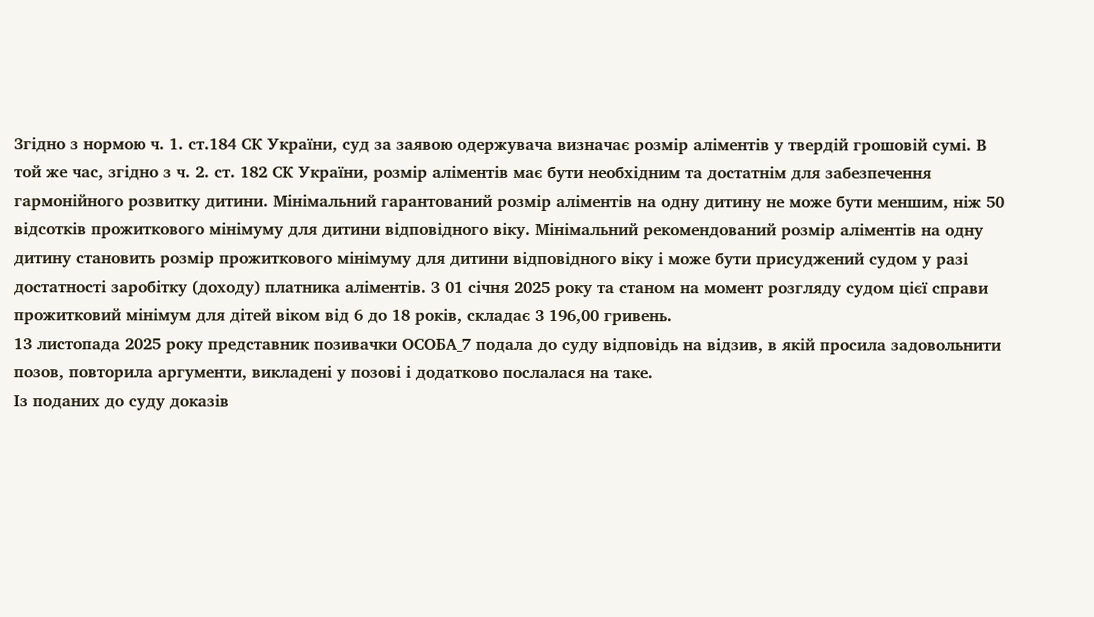Згідно з нормою ч. 1. ст.184 СК України, суд за заявою одержувача визначає розмір аліментів у твердій грошовій сумі. В той же час, згідно з ч. 2. ст. 182 СК України, розмір аліментів має бути необхідним та достатнім для забезпечення гармонійного розвитку дитини. Мінімальний гарантований розмір аліментів на одну дитину не може бути меншим, ніж 50 відсотків прожиткового мінімуму для дитини відповідного віку. Мінімальний рекомендований розмір аліментів на одну дитину становить розмір прожиткового мінімуму для дитини відповідного віку і може бути присуджений судом у разі достатності заробітку (доходу) платника аліментів. З 01 січня 2025 року та станом на момент розгляду судом цієї справи прожитковий мінімум для дітей віком від 6 до 18 років, складає 3 196,00 гривень.
13 листопада 2025 року представник позивачки ОСОБА_7 подала до суду відповідь на відзив, в якій просила задовольнити позов, повторила аргументи, викладені у позові і додатково послалася на таке.
Із поданих до суду доказів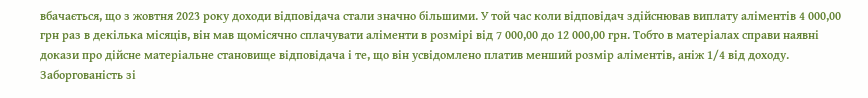вбачається, що з жовтня 2023 року доходи відповідача стали значно більшими. У той час коли відповідач здійснював виплату аліментів 4 000,00 грн раз в декілька місяців, він мав щомісячно сплачувати аліменти в розмірі від 7 000,00 до 12 000,00 грн. Тобто в матеріалах справи наявні докази про дійсне матеріальне становище відповідача і те, що він усвідомлено платив менший розмір аліментів, аніж 1/4 від доходу. Заборгованість зі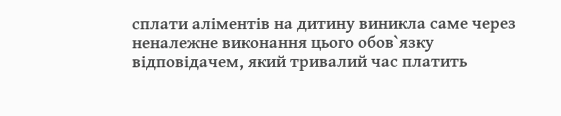сплати аліментів на дитину виникла саме через неналежне виконання цього обов`язку відповідачем, який тривалий час платить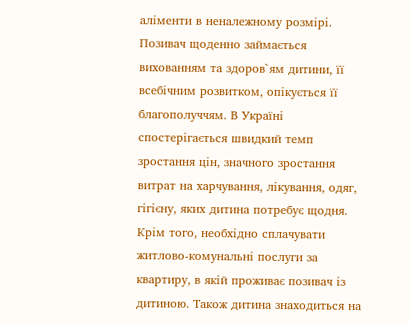аліменти в неналежному розмірі. Позивач щоденно займається вихованням та здоров`ям дитини, її всебічним розвитком, опікується її благополуччям. В Україні спостерігається швидкий темп зростання цін, значного зростання витрат на харчування, лікування, одяг, гігієну, яких дитина потребує щодня. Крім того, необхідно сплачувати житлово-комунальні послуги за квартиру, в якій проживає позивач із дитиною. Також дитина знаходиться на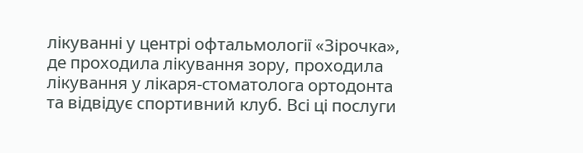лікуванні у центрі офтальмології «Зірочка», де проходила лікування зору, проходила лікування у лікаря-стоматолога ортодонта та відвідує спортивний клуб. Всі ці послуги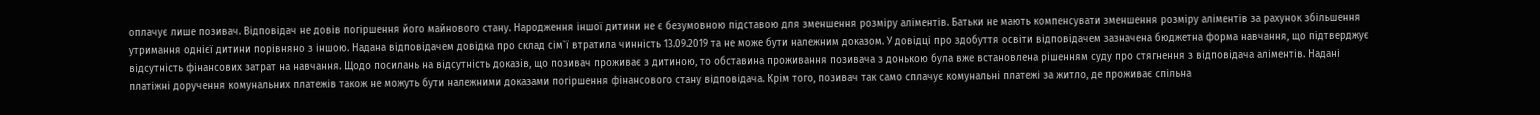оплачує лише позивач. Відповідач не довів погіршення його майнового стану. Народження іншої дитини не є безумовною підставою для зменшення розміру аліментів. Батьки не мають компенсувати зменшення розміру аліментів за рахунок збільшення утримання однієї дитини порівняно з іншою. Надана відповідачем довідка про склад сім`ї втратила чинність 13.09.2019 та не може бути належним доказом. У довідці про здобуття освіти відповідачем зазначена бюджетна форма навчання, що підтверджує відсутність фінансових затрат на навчання. Щодо посилань на відсутність доказів, що позивач проживає з дитиною, то обставина проживання позивача з донькою була вже встановлена рішенням суду про стягнення з відповідача аліментів. Надані платіжні доручення комунальних платежів також не можуть бути належними доказами погіршення фінансового стану відповідача. Крім того, позивач так само сплачує комунальні платежі за житло, де проживає спільна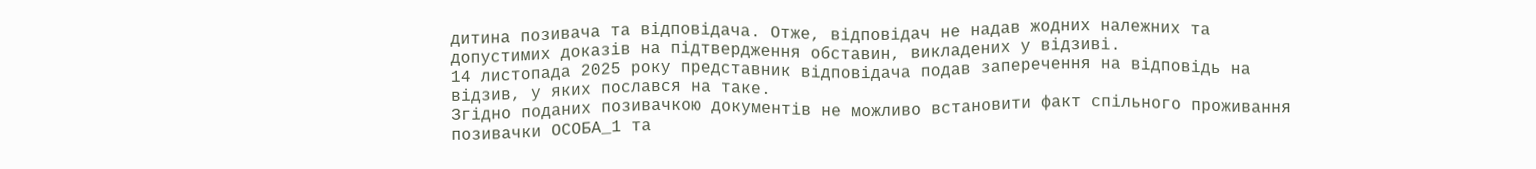дитина позивача та відповідача. Отже, відповідач не надав жодних належних та допустимих доказів на підтвердження обставин, викладених у відзиві.
14 листопада 2025 року представник відповідача подав заперечення на відповідь на відзив, у яких послався на таке.
Згідно поданих позивачкою документів не можливо встановити факт спільного проживання позивачки ОСОБА_1 та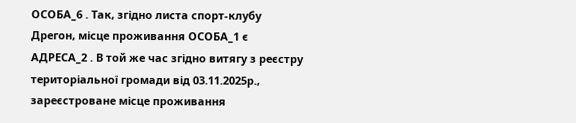ОСОБА_6 . Так, згідно листа спорт-клубу Дрегон, місце проживання ОСОБА_1 є АДРЕСА_2 . В той же час згідно витягу з реєстру територіальної громади від 03.11.2025р., зареєстроване місце проживання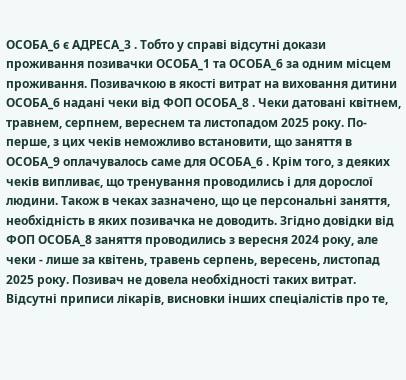ОСОБА_6 є АДРЕСА_3 . Тобто у справі відсутні докази проживання позивачки ОСОБА_1 та ОСОБА_6 за одним місцем проживання. Позивачкою в якості витрат на виховання дитини ОСОБА_6 надані чеки від ФОП ОСОБА_8 . Чеки датовані квітнем, травнем, серпнем, вереснем та листопадом 2025 року. По-перше, з цих чеків неможливо встановити, що заняття в ОСОБА_9 оплачувалось саме для ОСОБА_6 . Крім того, з деяких чеків випливає, що тренування проводились і для дорослої людини. Також в чеках зазначено, що це персональні заняття, необхідність в яких позивачка не доводить. Згідно довідки від ФОП ОСОБА_8 заняття проводились з вересня 2024 року, але чеки - лише за квітень, травень серпень, вересень, листопад 2025 року. Позивач не довела необхідності таких витрат. Відсутні приписи лікарів, висновки інших спеціалістів про те,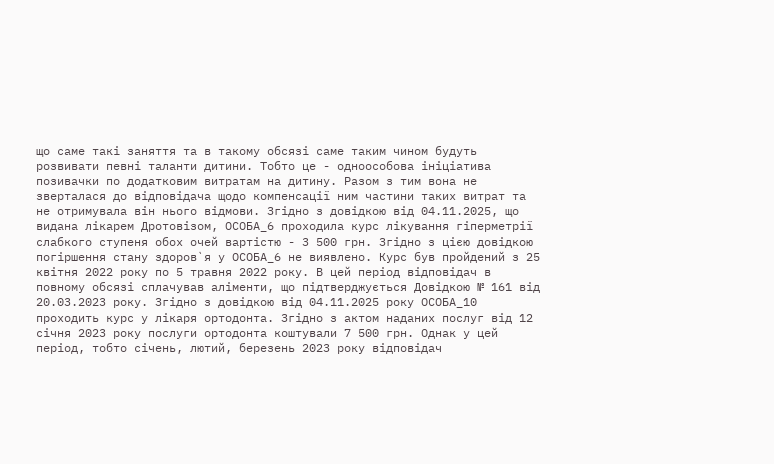що саме такі заняття та в такому обсязі саме таким чином будуть розвивати певні таланти дитини. Тобто це - одноособова ініціатива позивачки по додатковим витратам на дитину. Разом з тим вона не зверталася до відповідача щодо компенсації ним частини таких витрат та не отримувала він нього відмови. Згідно з довідкою від 04.11.2025, що видана лікарем Дротовізом, ОСОБА_6 проходила курс лікування гіперметрії слабкого ступеня обох очей вартістю - 3 500 грн. Згідно з цією довідкою погіршення стану здоров`я у ОСОБА_6 не виявлено. Курс був пройдений з 25 квітня 2022 року по 5 травня 2022 року. В цей період відповідач в повному обсязі сплачував аліменти, що підтверджується Довідкою № 161 від 20.03.2023 року. Згідно з довідкою від 04.11.2025 року ОСОБА_10 проходить курс у лікаря ортодонта. Згідно з актом наданих послуг від 12 січня 2023 року послуги ортодонта коштували 7 500 грн. Однак у цей період, тобто січень, лютий, березень 2023 року відповідач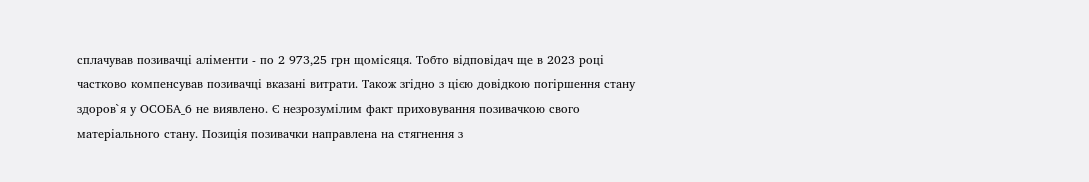сплачував позивачці аліменти - по 2 973,25 грн щомісяця. Тобто відповідач ще в 2023 році частково компенсував позивачці вказані витрати. Також згідно з цією довідкою погіршення стану здоров`я у ОСОБА_6 не виявлено. Є незрозумілим факт приховування позивачкою свого матеріального стану. Позиція позивачки направлена на стягнення з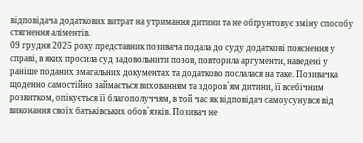відповідача додаткових витрат на утримання дитини та не обґрунтовує зміну способу стягнення аліментів.
09 грудня 2025 року представник позивача подала до суду додаткові пояснення у справі, в яких просила суд задовольнити позов, повторила аргументи, наведені у раніше поданих змагальних документах та додатково послалася на таке. Позивачка щоденно самостійно займається вихованням та здоров`ям дитини, її всебічним розвитком, опікується її благополуччям, в той час як відповідач самоусунувся від виконання своїх батьківських обов`язків. Позивач не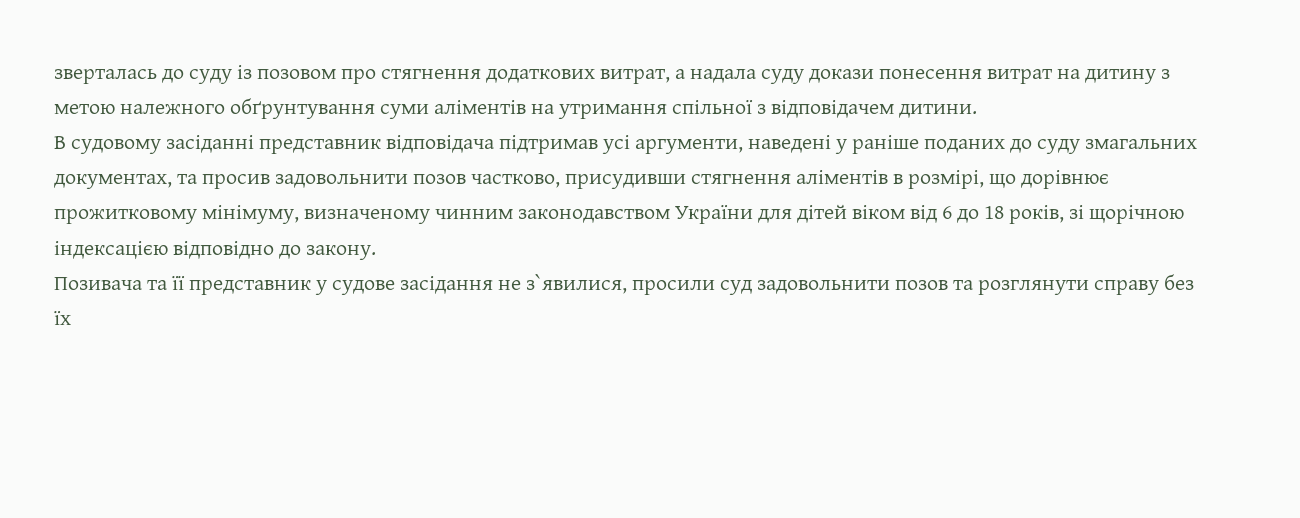зверталась до суду із позовом про стягнення додаткових витрат, а надала суду докази понесення витрат на дитину з метою належного обґрунтування суми аліментів на утримання спільної з відповідачем дитини.
В судовому засіданні представник відповідача підтримав усі аргументи, наведені у раніше поданих до суду змагальних документах, та просив задовольнити позов частково, присудивши стягнення аліментів в розмірі, що дорівнює прожитковому мінімуму, визначеному чинним законодавством України для дітей віком від 6 до 18 років, зі щорічною індексацією відповідно до закону.
Позивача та її представник у судове засідання не з`явилися, просили суд задовольнити позов та розглянути справу без їх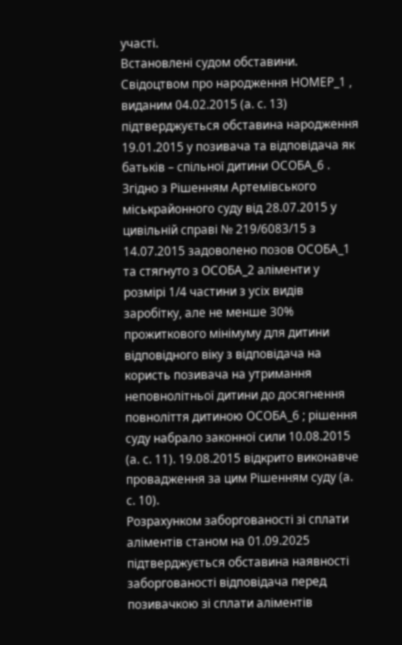участі.
Встановлені судом обставини.
Свідоцтвом про народження НОМЕР_1 , виданим 04.02.2015 (а. с. 13) підтверджується обставина народження 19.01.2015 у позивача та відповідача як батьків – спільної дитини ОСОБА_6 .
Згідно з Рішенням Артемівського міськрайонного суду від 28.07.2015 у цивільній справі № 219/6083/15 з 14.07.2015 задоволено позов ОСОБА_1 та стягнуто з ОСОБА_2 аліменти у розмірі 1/4 частини з усіх видів заробітку, але не менше 30% прожиткового мінімуму для дитини відповідного віку з відповідача на користь позивача на утримання неповнолітньої дитини до досягнення повноліття дитиною ОСОБА_6 ; рішення суду набрало законної сили 10.08.2015 (а. с. 11). 19.08.2015 відкрито виконавче провадження за цим Рішенням суду (а. с. 10).
Розрахунком заборгованості зі сплати аліментів станом на 01.09.2025 підтверджується обставина наявності заборгованості відповідача перед позивачкою зі сплати аліментів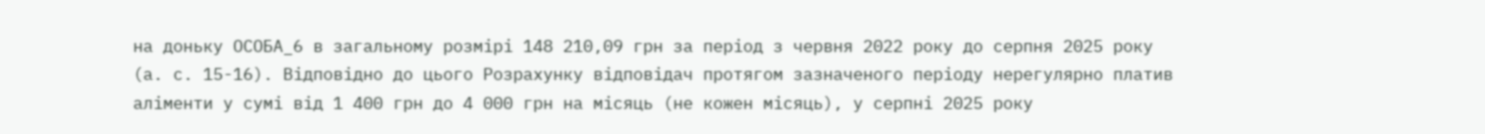на доньку ОСОБА_6 в загальному розмірі 148 210,09 грн за період з червня 2022 року до серпня 2025 року (а. с. 15-16). Відповідно до цього Розрахунку відповідач протягом зазначеного періоду нерегулярно платив аліменти у сумі від 1 400 грн до 4 000 грн на місяць (не кожен місяць), у серпні 2025 року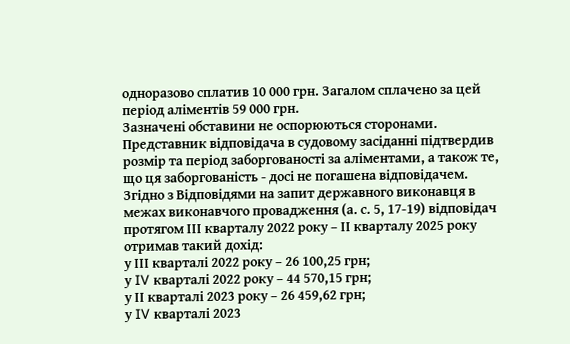одноразово сплатив 10 000 грн. Загалом сплачено за цей період аліментів 59 000 грн.
Зазначені обставини не оспорюються сторонами. Представник відповідача в судовому засіданні підтвердив розмір та період заборгованості за аліментами, а також те, що ця заборгованість - досі не погашена відповідачем.
Згідно з Відповідями на запит державного виконавця в межах виконавчого провадження (а. с. 5, 17-19) відповідач протягом ІІІ кварталу 2022 року – ІІ кварталу 2025 року отримав такий дохід:
у ІІІ кварталі 2022 року – 26 100,25 грн;
у IV кварталі 2022 року – 44 570,15 грн;
у IІ кварталі 2023 року – 26 459,62 грн;
у IV кварталі 2023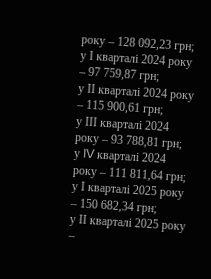року – 128 092,23 грн;
у І кварталі 2024 року – 97 759,87 грн;
у ІІ кварталі 2024 року – 115 900,61 грн;
у ІІІ кварталі 2024 року – 93 788,81 грн;
у IV кварталі 2024 року – 111 811,64 грн;
у І кварталі 2025 року – 150 682,34 грн;
у ІІ кварталі 2025 року –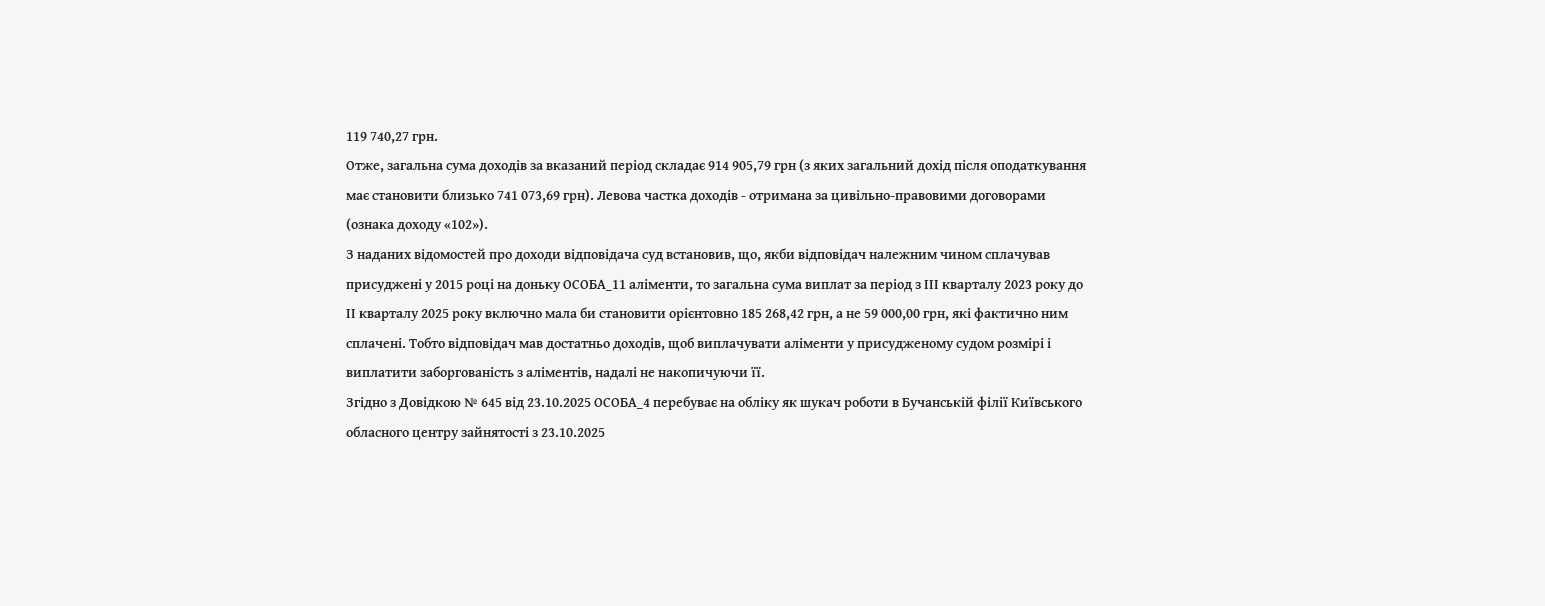119 740,27 грн.
Отже, загальна сума доходів за вказаний період складає 914 905,79 грн (з яких загальний дохід після оподаткування має становити близько 741 073,69 грн). Левова частка доходів - отримана за цивільно-правовими договорами (ознака доходу «102»).
З наданих відомостей про доходи відповідача суд встановив, що, якби відповідач належним чином сплачував присуджені у 2015 році на доньку ОСОБА_11 аліменти, то загальна сума виплат за період з ІІІ кварталу 2023 року до ІІ кварталу 2025 року включно мала би становити орієнтовно 185 268,42 грн, а не 59 000,00 грн, які фактично ним сплачені. Тобто відповідач мав достатньо доходів, щоб виплачувати аліменти у присудженому судом розмірі і виплатити заборгованість з аліментів, надалі не накопичуючи її.
Згідно з Довідкою № 645 від 23.10.2025 ОСОБА_4 перебуває на обліку як шукач роботи в Бучанській філії Київського обласного центру зайнятості з 23.10.2025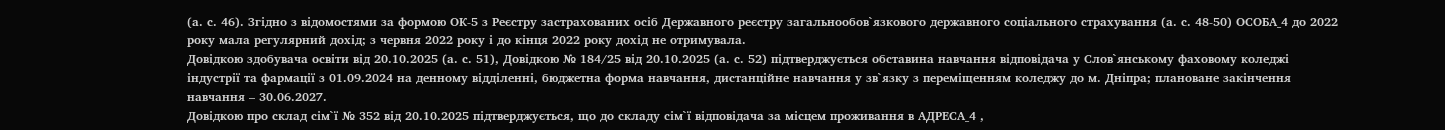(а. с. 46). Згідно з відомостями за формою ОК-5 з Реєстру застрахованих осіб Державного реєстру загальнообов`язкового державного соціального страхування (а. с. 48-50) ОСОБА_4 до 2022 року мала регулярний дохід; з червня 2022 року і до кінця 2022 року дохід не отримувала.
Довідкою здобувача освіти від 20.10.2025 (а. с. 51), Довідкою № 184/25 від 20.10.2025 (а. с. 52) підтверджується обставина навчання відповідача у Слов`янському фаховому коледжі індустрії та фармації з 01.09.2024 на денному відділенні, бюджетна форма навчання, дистанційне навчання у зв`язку з переміщенням коледжу до м. Дніпра; плановане закінчення навчання – 30.06.2027.
Довідкою про склад сім`ї № 352 від 20.10.2025 підтверджується, що до складу сім`ї відповідача за місцем проживання в АДРЕСА_4 ,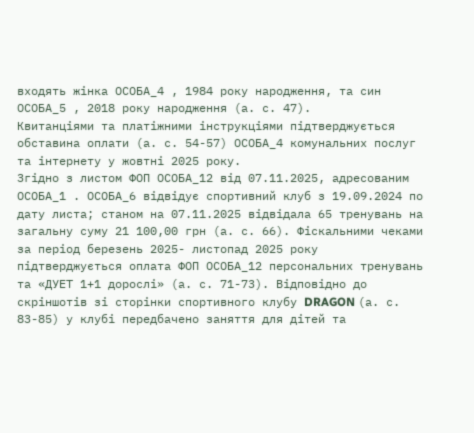входять жінка ОСОБА_4 , 1984 року народження, та син ОСОБА_5 , 2018 року народження (а. с. 47).
Квитанціями та платіжними інструкціями підтверджується обставина оплати (а. с. 54-57) ОСОБА_4 комунальних послуг та інтернету у жовтні 2025 року.
Згідно з листом ФОП ОСОБА_12 від 07.11.2025, адресованим ОСОБА_1 . ОСОБА_6 відвідує спортивний клуб з 19.09.2024 по дату листа; станом на 07.11.2025 відвідала 65 тренувань на загальну суму 21 100,00 грн (а. с. 66). Фіскальними чеками за період березень 2025- листопад 2025 року підтверджується оплата ФОП ОСОБА_12 персональних тренувань та «ДУЕТ 1+1 дорослі» (а. с. 71-73). Відповідно до скріншотів зі сторінки спортивного клубу DRAGON (а. с. 83-85) у клубі передбачено заняття для дітей та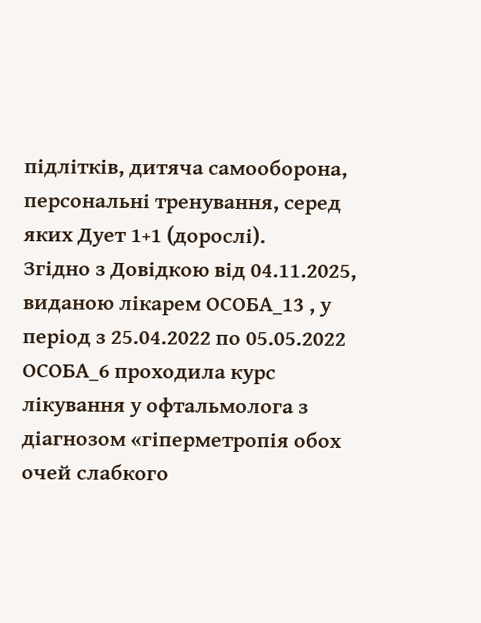підлітків, дитяча самооборона, персональні тренування, серед яких Дует 1+1 (дорослі).
Згідно з Довідкою від 04.11.2025, виданою лікарем ОСОБА_13 , у період з 25.04.2022 по 05.05.2022 ОСОБА_6 проходила курс лікування у офтальмолога з діагнозом «гіперметропія обох очей слабкого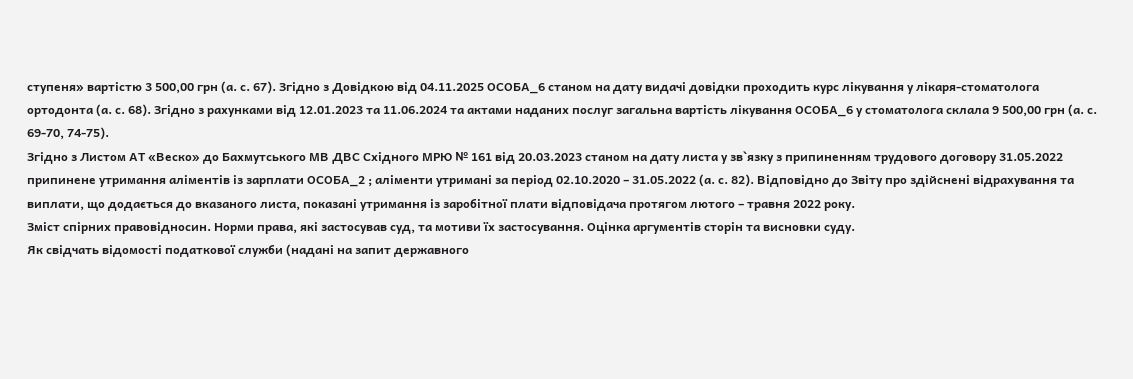ступеня» вартістю 3 500,00 грн (а. с. 67). Згідно з Довідкою від 04.11.2025 ОСОБА_6 станом на дату видачі довідки проходить курс лікування у лікаря-стоматолога ортодонта (а. с. 68). Згідно з рахунками від 12.01.2023 та 11.06.2024 та актами наданих послуг загальна вартість лікування ОСОБА_6 у стоматолога склала 9 500,00 грн (а. с. 69-70, 74-75).
Згідно з Листом АТ «Веско» до Бахмутського МВ ДВС Східного МРЮ № 161 від 20.03.2023 станом на дату листа у зв`язку з припиненням трудового договору 31.05.2022 припинене утримання аліментів із зарплати ОСОБА_2 ; аліменти утримані за період 02.10.2020 – 31.05.2022 (а. с. 82). Відповідно до Звіту про здійснені відрахування та виплати, що додається до вказаного листа, показані утримання із заробітної плати відповідача протягом лютого – травня 2022 року.
Зміст спірних правовідносин. Норми права, які застосував суд, та мотиви їх застосування. Оцінка аргументів сторін та висновки суду.
Як свідчать відомості податкової служби (надані на запит державного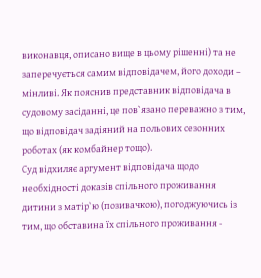виконавця, описано вище в цьому рішенні) та не заперечується самим відповідачем, його доходи – мінливі. Як пояснив представник відповідача в судовому засіданні, це пов`язано переважно з тим, що відповідач задіяний на польових сезонних роботах (як комбайнер тощо).
Суд відхиляє аргумент відповідача щодо необхідності доказів спільного проживання дитини з матір`ю (позивачкою), погоджуючись із тим, що обставина їх спільного проживання -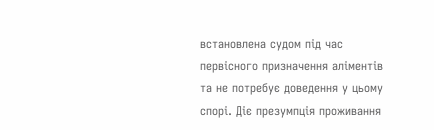встановлена судом під час первісного призначення аліментів та не потребує доведення у цьому спорі. Діє презумпція проживання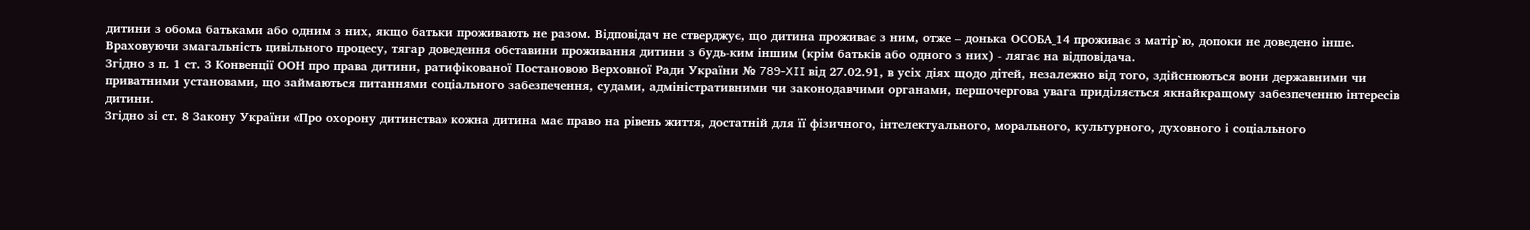дитини з обома батьками або одним з них, якщо батьки проживають не разом. Відповідач не стверджує, що дитина проживає з ним, отже – донька ОСОБА_14 проживає з матір`ю, допоки не доведено інше. Враховуючи змагальність цивільного процесу, тягар доведення обставини проживання дитини з будь-ким іншим (крім батьків або одного з них) - лягає на відповідача.
Згідно з п. 1 ст. 3 Конвенції ООН про права дитини, ратифікованої Постановою Верховної Ради України № 789-XII від 27.02.91, в усіх діях щодо дітей, незалежно від того, здійснюються вони державними чи приватними установами, що займаються питаннями соціального забезпечення, судами, адміністративними чи законодавчими органами, першочергова увага приділяється якнайкращому забезпеченню інтересів дитини.
Згідно зі ст. 8 Закону України «Про охорону дитинства» кожна дитина має право на рівень життя, достатній для її фізичного, інтелектуального, морального, культурного, духовного і соціального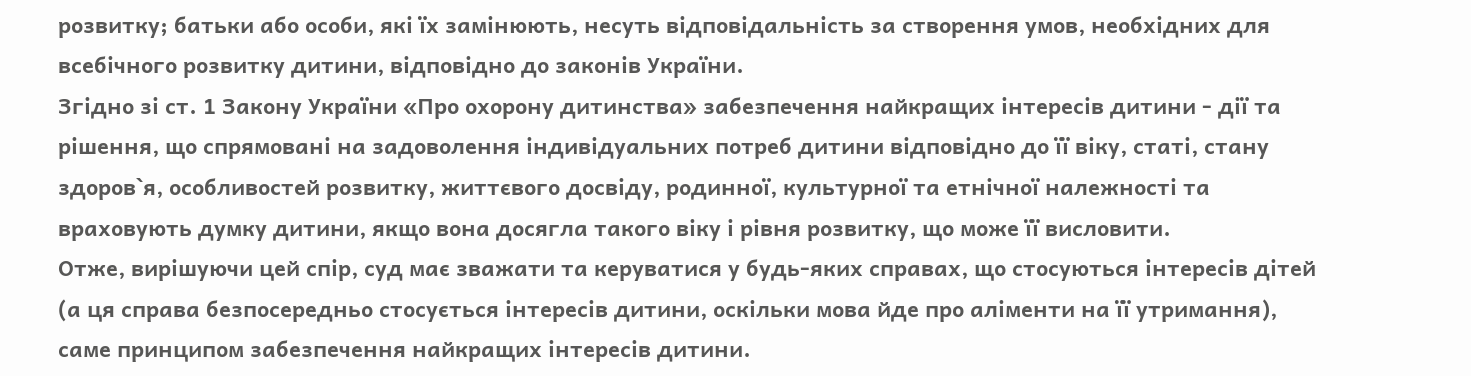розвитку; батьки або особи, які їх замінюють, несуть відповідальність за створення умов, необхідних для всебічного розвитку дитини, відповідно до законів України.
Згідно зі ст. 1 Закону України «Про охорону дитинства» забезпечення найкращих інтересів дитини - дії та рішення, що спрямовані на задоволення індивідуальних потреб дитини відповідно до її віку, статі, стану здоров`я, особливостей розвитку, життєвого досвіду, родинної, культурної та етнічної належності та враховують думку дитини, якщо вона досягла такого віку і рівня розвитку, що може її висловити.
Отже, вирішуючи цей спір, суд має зважати та керуватися у будь-яких справах, що стосуються інтересів дітей (а ця справа безпосередньо стосується інтересів дитини, оскільки мова йде про аліменти на її утримання), саме принципом забезпечення найкращих інтересів дитини.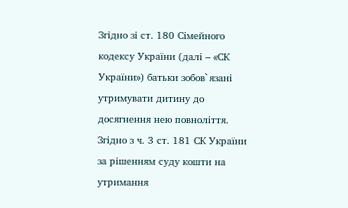Згідно зі ст. 180 Сімейного кодексу України (далі – «СК України») батьки зобов`язані утримувати дитину до досягнення нею повноліття.
Згідно з ч. 3 ст. 181 СК України за рішенням суду кошти на утримання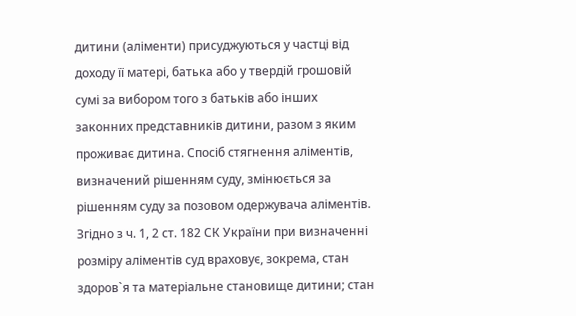дитини (аліменти) присуджуються у частці від доходу її матері, батька або у твердій грошовій сумі за вибором того з батьків або інших законних представників дитини, разом з яким проживає дитина. Спосіб стягнення аліментів, визначений рішенням суду, змінюється за рішенням суду за позовом одержувача аліментів.
Згідно з ч. 1, 2 ст. 182 СК України при визначенні розміру аліментів суд враховує, зокрема, стан здоров`я та матеріальне становище дитини; стан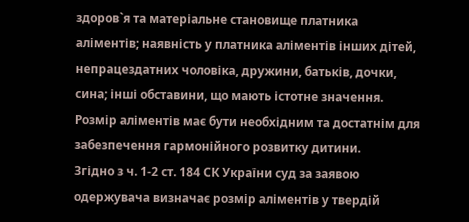здоров`я та матеріальне становище платника аліментів; наявність у платника аліментів інших дітей, непрацездатних чоловіка, дружини, батьків, дочки, сина; інші обставини, що мають істотне значення. Розмір аліментів має бути необхідним та достатнім для забезпечення гармонійного розвитку дитини.
Згідно з ч. 1-2 ст. 184 СК України суд за заявою одержувача визначає розмір аліментів у твердій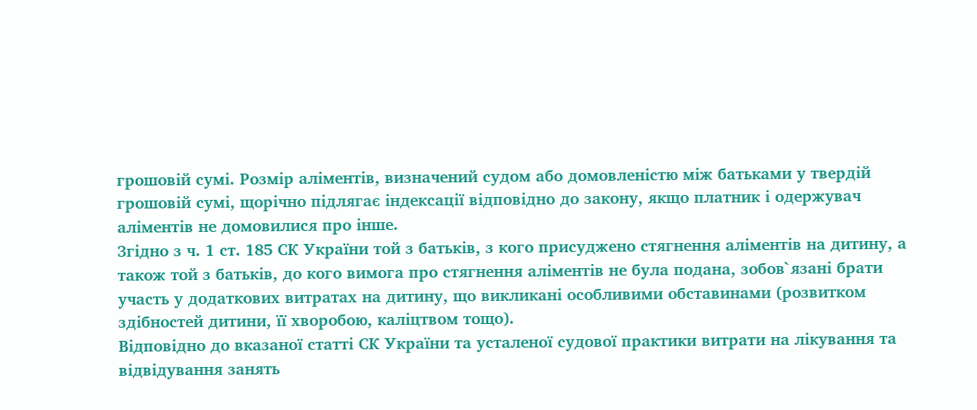грошовій сумі. Розмір аліментів, визначений судом або домовленістю між батьками у твердій грошовій сумі, щорічно підлягає індексації відповідно до закону, якщо платник і одержувач аліментів не домовилися про інше.
Згідно з ч. 1 ст. 185 СК України той з батьків, з кого присуджено стягнення аліментів на дитину, а також той з батьків, до кого вимога про стягнення аліментів не була подана, зобов`язані брати участь у додаткових витратах на дитину, що викликані особливими обставинами (розвитком здібностей дитини, її хворобою, каліцтвом тощо).
Відповідно до вказаної статті СК України та усталеної судової практики витрати на лікування та відвідування занять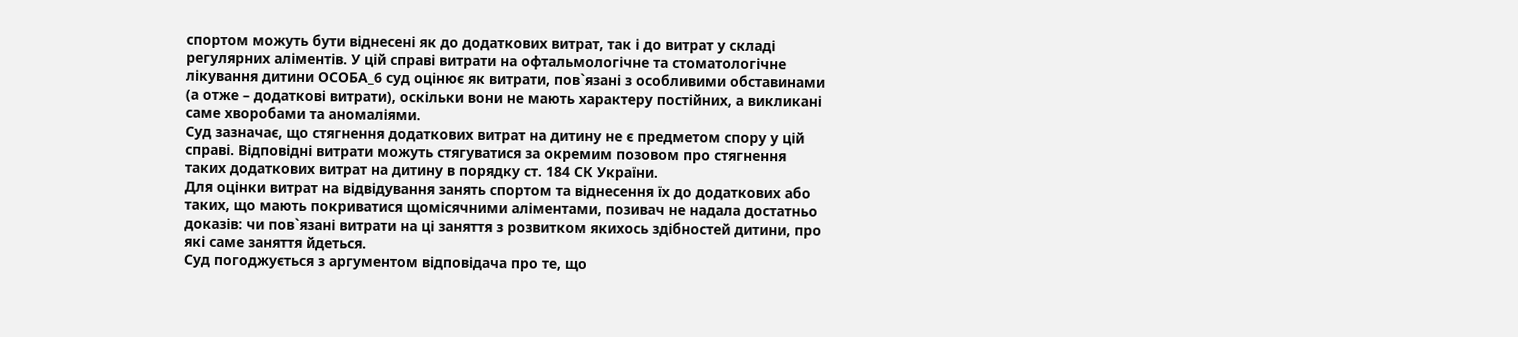спортом можуть бути віднесені як до додаткових витрат, так і до витрат у складі регулярних аліментів. У цій справі витрати на офтальмологічне та стоматологічне лікування дитини ОСОБА_6 суд оцінює як витрати, пов`язані з особливими обставинами (а отже – додаткові витрати), оскільки вони не мають характеру постійних, а викликані саме хворобами та аномаліями.
Суд зазначає, що стягнення додаткових витрат на дитину не є предметом спору у цій справі. Відповідні витрати можуть стягуватися за окремим позовом про стягнення таких додаткових витрат на дитину в порядку ст. 184 СК України.
Для оцінки витрат на відвідування занять спортом та віднесення їх до додаткових або таких, що мають покриватися щомісячними аліментами, позивач не надала достатньо доказів: чи пов`язані витрати на ці заняття з розвитком якихось здібностей дитини, про які саме заняття йдеться.
Суд погоджується з аргументом відповідача про те, що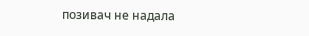позивач не надала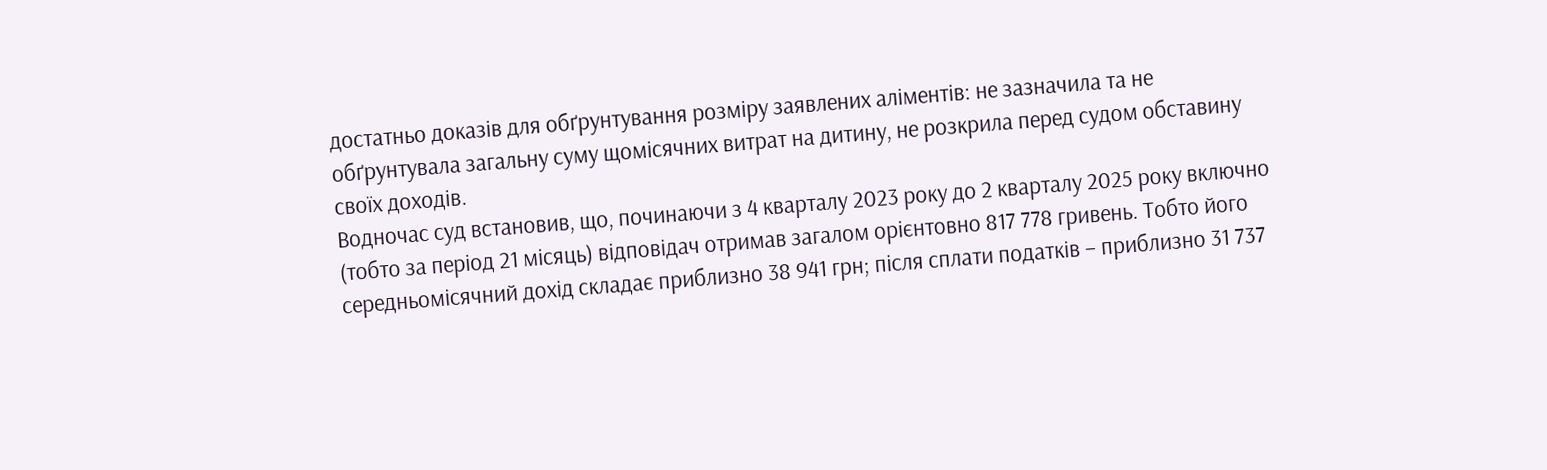достатньо доказів для обґрунтування розміру заявлених аліментів: не зазначила та не обґрунтувала загальну суму щомісячних витрат на дитину, не розкрила перед судом обставину своїх доходів.
Водночас суд встановив, що, починаючи з 4 кварталу 2023 року до 2 кварталу 2025 року включно (тобто за період 21 місяць) відповідач отримав загалом орієнтовно 817 778 гривень. Тобто його середньомісячний дохід складає приблизно 38 941 грн; після сплати податків – приблизно 31 737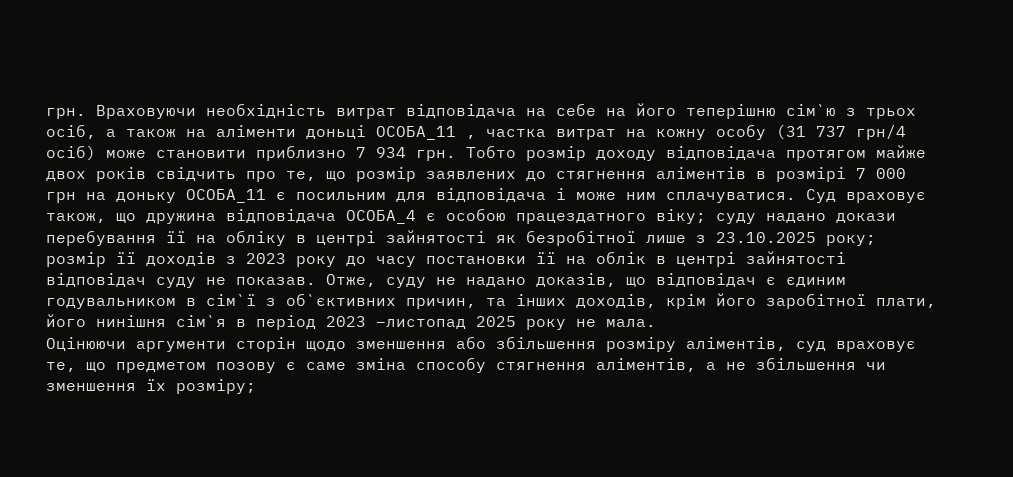грн. Враховуючи необхідність витрат відповідача на себе на його теперішню сім`ю з трьох осіб, а також на аліменти доньці ОСОБА_11 , частка витрат на кожну особу (31 737 грн/4 осіб) може становити приблизно 7 934 грн. Тобто розмір доходу відповідача протягом майже двох років свідчить про те, що розмір заявлених до стягнення аліментів в розмірі 7 000 грн на доньку ОСОБА_11 є посильним для відповідача і може ним сплачуватися. Суд враховує також, що дружина відповідача ОСОБА_4 є особою працездатного віку; суду надано докази перебування її на обліку в центрі зайнятості як безробітної лише з 23.10.2025 року; розмір її доходів з 2023 року до часу постановки її на облік в центрі зайнятості відповідач суду не показав. Отже, суду не надано доказів, що відповідач є єдиним годувальником в сім`ї з об`єктивних причин, та інших доходів, крім його заробітної плати, його нинішня сім`я в період 2023 –листопад 2025 року не мала.
Оцінюючи аргументи сторін щодо зменшення або збільшення розміру аліментів, суд враховує те, що предметом позову є саме зміна способу стягнення аліментів, а не збільшення чи зменшення їх розміру;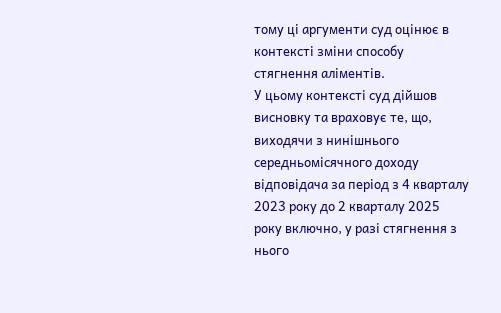тому ці аргументи суд оцінює в контексті зміни способу стягнення аліментів.
У цьому контексті суд дійшов висновку та враховує те, що, виходячи з нинішнього середньомісячного доходу відповідача за період з 4 кварталу 2023 року до 2 кварталу 2025 року включно, у разі стягнення з нього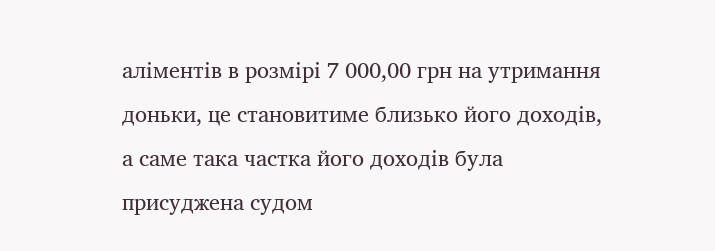аліментів в розмірі 7 000,00 грн на утримання доньки, це становитиме близько його доходів, а саме така частка його доходів була присуджена судом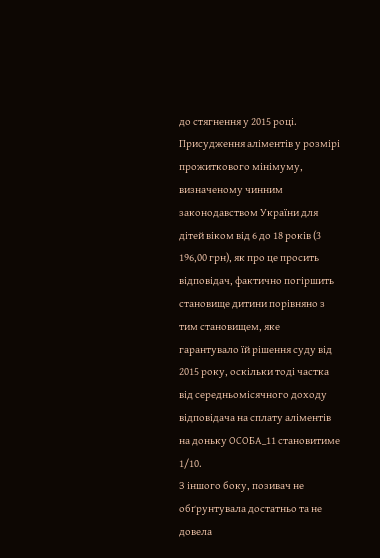до стягнення у 2015 році.
Присудження аліментів у розмірі прожиткового мінімуму, визначеному чинним законодавством України для дітей віком від 6 до 18 років (3 196,00 грн), як про це просить відповідач, фактично погіршить становище дитини порівняно з тим становищем, яке гарантувало їй рішення суду від 2015 року, оскільки тоді частка від середньомісячного доходу відповідача на сплату аліментів на доньку ОСОБА_11 становитиме 1/10.
З іншого боку, позивач не обґрунтувала достатньо та не довела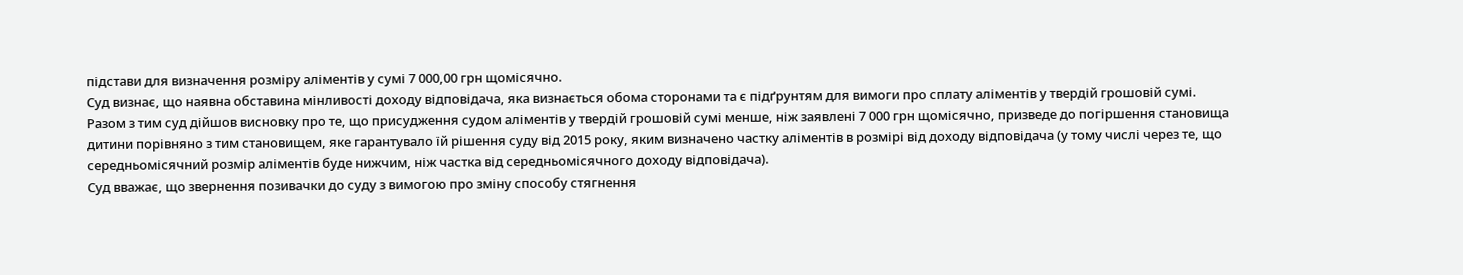підстави для визначення розміру аліментів у сумі 7 000,00 грн щомісячно.
Суд визнає, що наявна обставина мінливості доходу відповідача, яка визнається обома сторонами та є підґрунтям для вимоги про сплату аліментів у твердій грошовій сумі.
Разом з тим суд дійшов висновку про те, що присудження судом аліментів у твердій грошовій сумі менше, ніж заявлені 7 000 грн щомісячно, призведе до погіршення становища дитини порівняно з тим становищем, яке гарантувало їй рішення суду від 2015 року, яким визначено частку аліментів в розмірі від доходу відповідача (у тому числі через те, що середньомісячний розмір аліментів буде нижчим, ніж частка від середньомісячного доходу відповідача).
Суд вважає, що звернення позивачки до суду з вимогою про зміну способу стягнення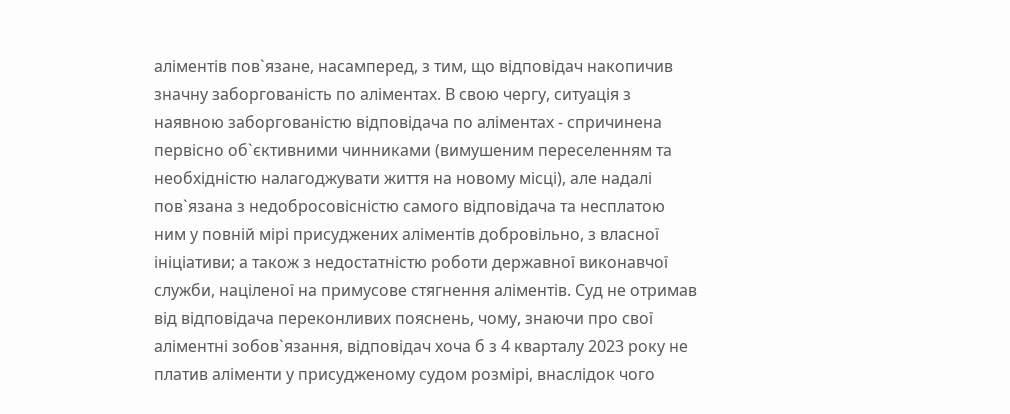аліментів пов`язане, насамперед, з тим, що відповідач накопичив значну заборгованість по аліментах. В свою чергу, ситуація з наявною заборгованістю відповідача по аліментах - спричинена первісно об`єктивними чинниками (вимушеним переселенням та необхідністю налагоджувати життя на новому місці), але надалі пов`язана з недобросовісністю самого відповідача та несплатою ним у повній мірі присуджених аліментів добровільно, з власної ініціативи; а також з недостатністю роботи державної виконавчої служби, націленої на примусове стягнення аліментів. Суд не отримав від відповідача переконливих пояснень, чому, знаючи про свої аліментні зобов`язання, відповідач хоча б з 4 кварталу 2023 року не платив аліменти у присудженому судом розмірі, внаслідок чого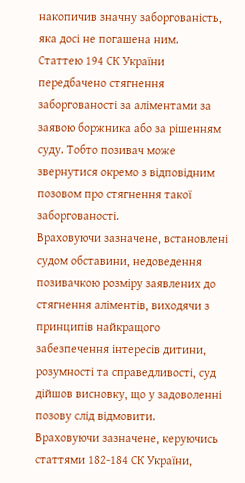накопичив значну заборгованість, яка досі не погашена ним.
Статтею 194 СК України передбачено стягнення заборгованості за аліментами за заявою боржника або за рішенням суду. Тобто позивач може звернутися окремо з відповідним позовом про стягнення такої заборгованості.
Враховуючи зазначене, встановлені судом обставини, недоведення позивачкою розміру заявлених до стягнення аліментів, виходячи з принципів найкращого забезпечення інтересів дитини, розумності та справедливості, суд дійшов висновку, що у задоволенні позову слід відмовити.
Враховуючи зазначене, керуючись статтями 182-184 СК України,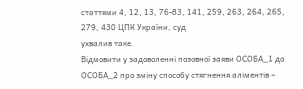статтями 4, 12, 13, 76-83, 141, 259, 263, 264, 265, 279, 430 ЦПК України, суд
ухвалив таке.
Відмовити у задоволенні позовної заяви ОСОБА_1 до ОСОБА_2 про зміну способу стягнення аліментів –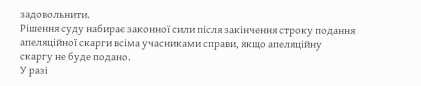задовольнити.
Рішення суду набирає законної сили після закінчення строку подання апеляційної скарги всіма учасниками справи, якщо апеляційну скаргу не буде подано.
У разі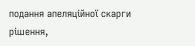подання апеляційної скарги рішення,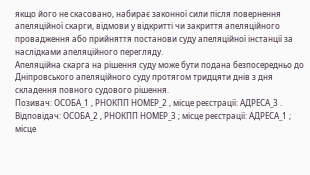якщо його не скасовано, набирає законної сили після повернення апеляційної скарги, відмови у відкритті чи закриття апеляційного провадження або прийняття постанови суду апеляційної інстанції за наслідками апеляційного перегляду.
Апеляційна скарга на рішення суду може бути подана безпосередньо до Дніпровського апеляційного суду протягом тридцяти днів з дня складення повного судового рішення.
Позивач: ОСОБА_1 , РНОКПП НОМЕР_2 , місце реєстрації: АДРЕСА_3 .
Відповідач: ОСОБА_2 , РНОКПП НОМЕР_3 ; місце реєстрації: АДРЕСА_1 ; місце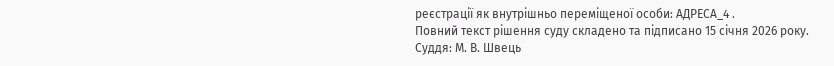реєстрації як внутрішньо переміщеної особи: АДРЕСА_4 .
Повний текст рішення суду складено та підписано 15 січня 2026 року.
Суддя: М. В. Швець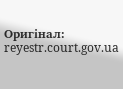Оригінал: reyestr.court.gov.ua